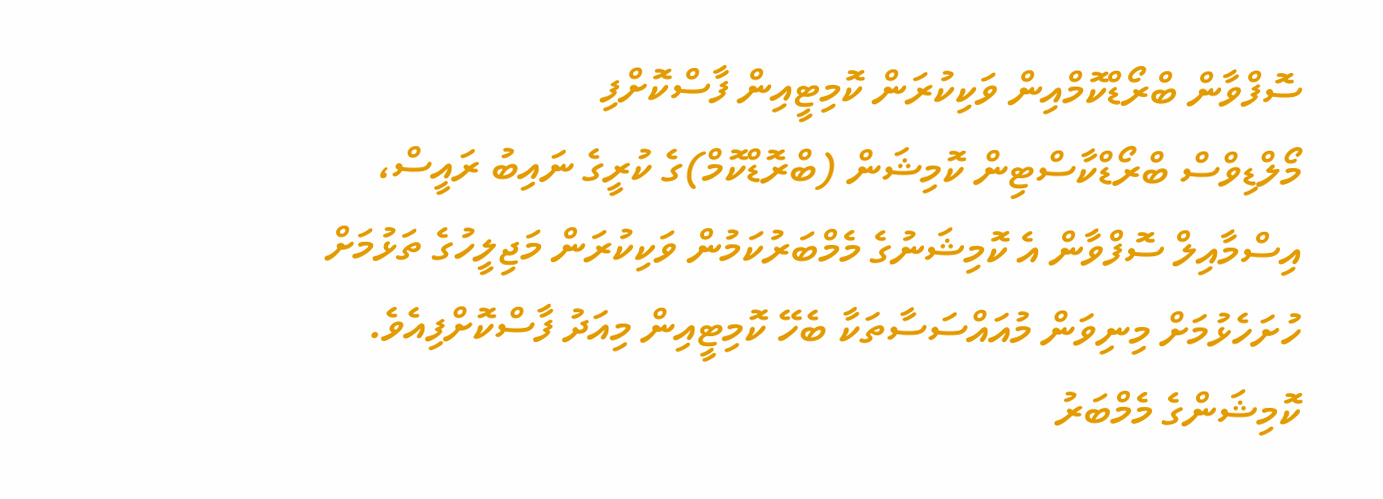ސޮފްވާން ބްރޯޑްކޮމްއިން ވަކިކުރަން ކޮމިޓީއިން ފާސްކޮށްފި
މޯލްޑިވްސް ބްރޯޑްކާސްޓިން ކޮމިޝަން (ބްރޮޑްކޮމް)ގެ ކުރީގެ ނައިބު ރައީސް، އިސްމާއިލް ސޮފްވާން އެ ކޮމިޝަނުގެ މެމްބަރުކަމުން ވަކިކުރަން މަޖިލީހުގެ ތަޅުމަށް ހުށަހެޅުމަށް މިނިވަން މުއައްސަސާތަކާ ބެހޭ ކޮމިޓީއިން މިއަދު ފާސްކޮށްފިއެވެ.
ކޮމިޝަންގެ މެމްބަރު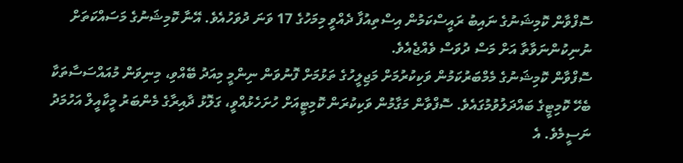ސޮފްވާން ކޮމިޝަނުގެ ނައިބު ރައީސްކަމުން އިސްތިއުފާ ދެއްވީ މިމަހުގެ 17 ވަނަ ދުވަހުއެވެ. އޭނާ ކޮމިޝަނުގެ މަސައްކަތަށް ނުނިކުންނަވާތާ އަށް މަސް ދުވަސް ވެއްޖެއެވެ.
ސޮފްވާން ކޮމިޝަނުގެ މެމްބަރުކަމުން ވަކިކުރުމަށް މަޖިލީހުގެ ތަޅުމަށް ފޮނުވަން ނިންމީ މިއަދު ބޭއްވި، މިނިވަން މުއައްސަސާތަކާ ބެހޭ ކޮމިޓީގެ ބައްދަލުވުމުގައެވެ. ސޮފްވާން މަގާމުން ވަކިކުރަން ކޮމިޓީއަށް ހުށަހެޅުއްވީ، ގަލޮޅު ދާއިރާގެ މެންބަރު މީކާއީލް އަހުމަދު ނަސީމެވެ. އެ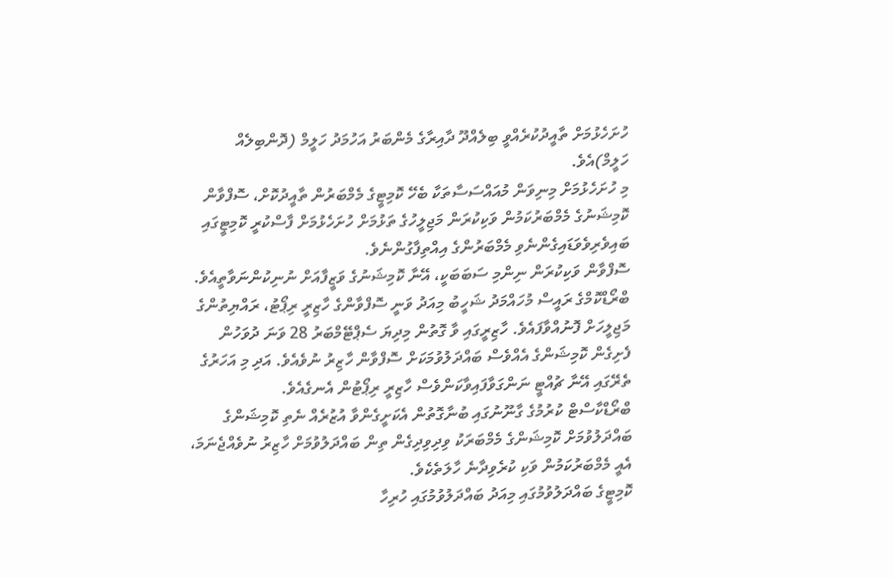ހުށަހެޅުމަށް ތާއީދުކުރެއްވީ ބިލެއްދޫ ދާއިރާގެ މެންބަރު އަހުމަދު ހަލީމް (ދޮންބިލެއް ހަލީމް)އެވެ.
މި ހުށަހެޅުމަށް މިނިވަން މުއައްސަސާތަކާ ބެހޭ ކޮމިޓީގެ މެމްބަރުން ތާއީދުކޮށް، ސޮފްވާން ކޮމިޝަނުގެ މެމްބަރުކަމުން ވަކިކުރަން މަޖިލީހުގެ ތަޅުމަށް ހުށަހެޅުމަށް ފާސްކުރީ ކޮމިޓީގައި ބައިވެރިވެވަޑައިގެންނެވި މެމްބަރުންގެ އިއްތިފާގުންނެވެ.
ސޮފްވާން ވަކިކުރަން ނިންމި ސަބަބަކީ، އޭނާ ކޮމިޝަނުގެ ވަޒީފާއަށް ނުނިކުންނަވާތީއެވެ.
ބްރޯޑްކޮމްގެ ރައީސް މުހައްމަދު ޝަހީބު މިއަދު ވަނީ ސޮފްވާންގެ ހާޒިރީ ރިޕޯޓު، ރައްޔިތުންގެ މަޖިލީހަށް ފޮނުއްވާފައެވެ. ހާޒިރީގައި ވާ ގޮތުން މިދިޔަ ސެޕްޓޭމްބަރު 28 ވަނަ ދުވަހުން ފެށިގެން ކޮމިޝަންގެ އެއްވެސް ބައްދަލުވުމަކަށް ސޮފްވާން ހާޒިރު ނުވެއެވެ. އަދި މި އަހަރުގެ ތެރޭގައި އޭނާ ޗުއްޓީ ނަންގަވާފައިވާކަންވެސް ހާޒިރީ ރިޕޯޓުން އެނގެއެވެ.
ބްރޯޑްކާސްޓް ކުރުމުގެ ގާނޫނުގައި ބުނާގޮތުން އެކަށީގެންވާ އުޒުރެއް ނެތި ކޮމިޝަންގެ ބައްދަލުވުމަށް ކޮމިޝަންގެ މެމްބަރަކު ވިދިވިދިގެން ތިން ބައްދަލުވުމަށް ހާޒިރު ނުވެއްޖެނަމަ، އެއީ މެމްބަރުކަމުން ވަކި ކުރެވިދާނެ ހާލަތެކެވެ.
ކޮމިޓީގެ ބައްދަލުވުމުގައި މިއަދު ބައްދަލުވުމުގައި ހުރިހާ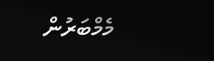މެމްބަރުން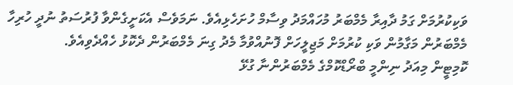ވަކިކުރުމަށް ގަމު ދާއިރާ މެމްބަރު މުހައްމަދު ވިސާމް ހުށަހެޅިއެވެ. ނަމަވެސް އެކަށީގެންވާ ފުރުސަތު ނުދީ ހުރިހާ މެމްބަރުން މަގާމުން ވަކި ކުރުމަށް މަޖިލީހަށް ފޮނުއްވުމާ މެދު ގިނަ މެމްބަރުން ދެކޮޅު ހެއްދެވިއެވެ.
ކޮމިޓީން މިއަދު ނިންމީ ބްރޯޑްކޮމްގެ މެމްބަރުންނާ ގުޅޭ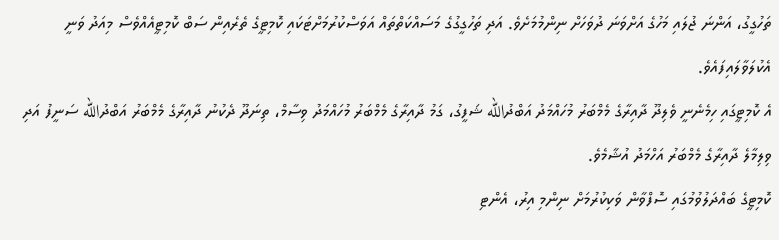ތަހުގީގު، އަންނަ ޖުލައި މަހުގެ އަށްވަނަ ދުވަހަށް ނިންމުމަށެވެ. އަދި ތަހުގީގުގެ މަސައްކަތްތައް އަވަސްކުރުމަށްޓަކައި ކޮމިޓީގެ ތެރެއިން ސަބް ކޮމިޓީއެއްވެސް މިއަދު ވަނީ އެކުލަވާލައިފައެވެ.
އެ ކޮމިޓީގައި ހިމެނެނީ ވެލިދޫ ދާއިރާގެ މެމްބަރު މުހައްމަދު އަބްދުالله ޝަފީގު، ގަމު ދާއިރާގެ މެމްބަރު މުހައްމަދު ވިސާމް، ތިނަދޫ ދެކުނު ދާއިރާގެ މެމްބަރު އަބްދުالله ސަނީފު އަދި ވިލިމާލެ ދާއިރާގެ މެމްބަރު އަހްމަދު އުޝާމެވެ.
ކޮމިޓީގެ ބައްދަލުވުމުގައި ސޮފްވާން ވަކިކުރުމަށް ނިންމި އިރު، އެންޓި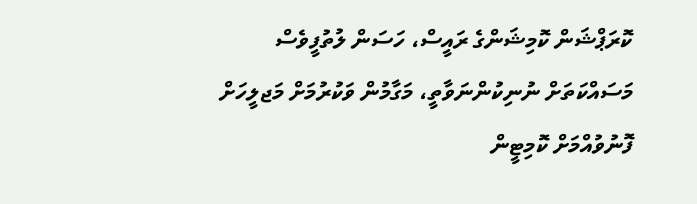ކޮރަޕްޝަން ކޮމިޝަންގެ ރައީސް، ހަސަން ލުތުފީވެސް މަސައްކަތަށް ނުނިކުންނަވާތީ، މަގާމުން ވަކުރުމަށް މަޖލީހަށް ފޮނުވުއްމަށް ކޮމިޓީން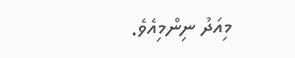މިއަދު ނިންމިއެވެ.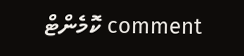comment ކޮމެންޓް